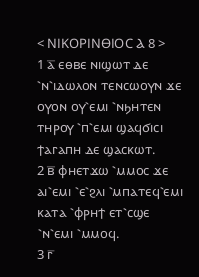< ⲚⲒⲔⲞⲢⲒⲚⲐⲒⲞⲤ Ⲁ 8 >
1 ⲁ̅ ⲉⲑⲃⲉ ⲛⲓϣⲱⲧ ⲇⲉ ⳿ⲛ⳿ⲓⲇⲱⲗⲟⲛ ⲧⲉⲛⲥⲱⲟⲩⲛ ϫⲉ ⲟⲩⲟⲛ ⲟⲩ⳿ⲉⲙⲓ ⳿ⲛϧⲏⲧⲉⲛ ⲧⲏⲣⲟⲩ ⳿ⲡ⳿ⲉⲙⲓ ϣⲁϥϭⲓⲥⲓ ϯⲁⲅⲁⲡⲏ ⲇⲉ ϣⲁⲥⲕⲱⲧ.
2 ⲃ̅ ⲫⲏⲉⲧϫⲱ ⳿ⲙⲙⲟⲥ ϫⲉ ⲁⲓ⳿ⲉⲙⲓ ⳿ⲉ⳿ϩⲗⲓ ⳿ⲙⲡⲁⲧⲉϥ⳿ⲉⲙⲓ ⲕⲁⲧⲁ ⳿ⲫⲣⲏϯ ⲉⲧ⳿ⲥϣⲉ ⳿ⲛ⳿ⲉⲙⲓ ⳿ⲙⲙⲟϥ.
3 ⲅ̅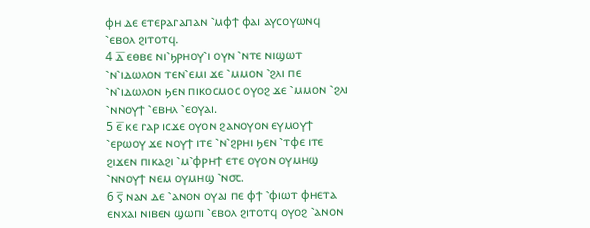ⲫⲏ ⲇⲉ ⲉⲧⲉⲣⲁⲅⲁⲡⲁⲛ ⳿ⲙⲫϯ ⲫⲁⲓ ⲁⲩⲥⲟⲩⲱⲛϥ ⳿ⲉⲃⲟⲗ ϩⲓⲧⲟⲧϥ.
4 ⲇ̅ ⲉⲑⲃⲉ ⲛⲓ⳿ϧⲣⲏⲟⲩ⳿ⲓ ⲟⲩⲛ ⳿ⲛⲧⲉ ⲛⲓϣⲱⲧ ⳿ⲛ⳿ⲓⲇⲱⲗⲟⲛ ⲧⲉⲛ⳿ⲉⲙⲓ ϫⲉ ⳿ⲙⲙⲟⲛ ⳿ϩⲗⲓ ⲡⲉ ⳿ⲛ⳿ⲓⲇⲱⲗⲟⲛ ϧⲉⲛ ⲡⲓⲕⲟⲥⲙⲟⲥ ⲟⲩⲟϩ ϫⲉ ⳿ⲙⲙⲟⲛ ⳿ϩⲗⲓ ⳿ⲛⲛⲟⲩϯ ⳿ⲉⲃⲏⲗ ⳿ⲉⲟⲩⲁⲓ.
5 ⲉ̅ ⲕⲉ ⲅⲁⲣ ⲓⲥϫⲉ ⲟⲩⲟⲛ ϩⲁⲛⲟⲩⲟⲛ ⲉⲩⲙⲟⲩϯ ⳿ⲉⲣⲱⲟⲩ ϫⲉ ⲛⲟⲩϯ ⲓⲧⲉ ⳿ⲛ⳿ϩⲣⲏⲓ ϧⲉⲛ ⳿ⲧⲫⲉ ⲓⲧⲉ ϩⲓϫⲉⲛ ⲡⲓⲕⲁϩⲓ ⳿ⲙ⳿ⲫⲣⲏϯ ⲉⲧⲉ ⲟⲩⲟⲛ ⲟⲩⲙⲏϣ ⳿ⲛⲛⲟⲩϯ ⲛⲉⲙ ⲟⲩⲙⲏϣ ⳿ⲛ⳪.
6 ⲋ̅ ⲛⲁⲛ ⲇⲉ ⳿ⲁⲛⲟⲛ ⲟⲩⲁⲓ ⲡⲉ ⲫϯ ⳿ⲫⲓⲱⲧ ⲫⲏⲉⲧⲁ ⲉⲛⲭⲁⲓ ⲛⲓⲃⲉⲛ ϣⲱⲡⲓ ⳿ⲉⲃⲟⲗ ϩⲓⲧⲟⲧϥ ⲟⲩⲟϩ ⳿ⲁⲛⲟⲛ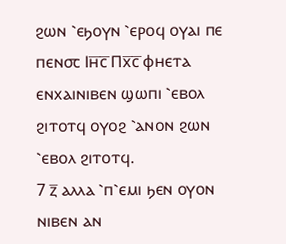ϩⲱⲛ ⳿ⲉϧⲟⲩⲛ ⳿ⲉⲣⲟϥ ⲟⲩⲁⲓ ⲡⲉ ⲡⲉⲛ⳪ Ⲓⲏ̅ⲥ̅ Ⲡⲭ̅ⲥ̅ ⲫⲏⲉⲧⲁ ⲉⲛⲭⲁⲓⲛⲓⲃⲉⲛ ϣⲱⲡⲓ ⳿ⲉⲃⲟⲗ ϩⲓⲧⲟⲧϥ ⲟⲩⲟϩ ⳿ⲁⲛⲟⲛ ϩⲱⲛ ⳿ⲉⲃⲟⲗ ϩⲓⲧⲟⲧϥ.
7 ⲍ̅ ⲁⲗⲗⲁ ⳿ⲡ⳿ⲉⲙⲓ ϧⲉⲛ ⲟⲩⲟⲛ ⲛⲓⲃⲉⲛ ⲁⲛ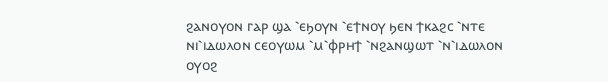ϩⲁⲛⲟⲩⲟⲛ ⲅⲁⲣ ϣⲁ ⳿ⲉϧⲟⲩⲛ ⳿ⲉϯⲛⲟⲩ ϧⲉⲛ ϯⲕⲁϩⲥ ⳿ⲛⲧⲉ ⲛⲓ⳿ⲓⲇⲱⲗⲟⲛ ⲥⲉⲟⲩⲱⲙ ⳿ⲙ⳿ⲫⲣⲏϯ ⳿ⲛϩⲁⲛϣⲱⲧ ⳿ⲛ⳿ⲓⲇⲱⲗⲟⲛ ⲟⲩⲟϩ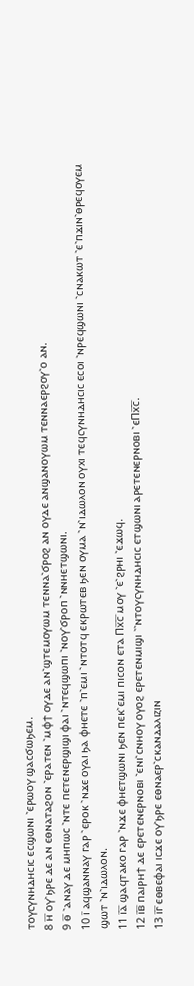ⲧⲟⲩⲥⲩⲛⲏⲇⲏⲥⲓⲥ ⲉⲥϣⲱⲛⲓ ⳿ⲉⲣⲱⲟⲩ ϣⲁⲥϭⲱϧⲉⲙ.
8 ⲏ̅ ⲟⲩ⳿ϧⲣⲉ ⲇⲉ ⲁⲛ ⲉⲑⲛⲁⲧⲁϩⲟⲛ ⳿ⲉⲣⲁⲧⲉⲛ ⳿ⲙⲫϯ ⲟⲩⲇⲉ ⲁⲛ⳿ϣⲧⲉⲙⲟⲩⲱⲙ ⲧⲉⲛⲛⲁ⳿ϭⲣⲟϩ ⲁⲛ ⲟⲩⲇⲉ ⲁⲛϣⲁⲛⲟⲩⲱⲙ ⲧⲉⲛⲛⲁⲉⲣϩⲟⲩ⳿ⲟ ⲁⲛ.
9 ⲑ̅ ⳿ⲁⲛⲁⲩ ⲇⲉ ⲙⲏⲡⲱⲥ ⳿ⲛⲧⲉ ⲡⲉⲧⲉⲛⲉⲣϣⲓϣⲓ ⲫⲁⲓ ⳿ⲛⲧⲉϥϣⲱⲡⲓ ⳿ⲛⲟⲩ⳿ϭⲣⲟⲡ ⳿ⲛⲛⲏⲉⲧϣⲱⲛⲓ.
10 ⲓ̅ ⲁϥϣⲁⲛⲛⲁⲩ ⲅⲁⲣ ⳿ⲉⲣⲟⲕ ⳿ⲛϫⲉ ⲟⲩⲁⲓ ϧⲁ ⲫⲏⲉⲧⲉ ⳿ⲡ⳿ⲉⲙⲓ ⳿ⲛⲧⲟⲧϥ ⲉⲕⲣⲱⲧⲉⲃ ϧⲉⲛ ⲟⲩⲙⲁ ⳿ⲛ⳿ⲓⲇⲱⲗⲟⲛ ⲟⲩⲭⲓ ⲧⲉϥⲥⲩⲛⲏⲇⲏⲥⲓⲥ ⲉⲥⲟⲓ ⳿ⲛⲣⲉϥϣⲱⲛⲓ ⳿ⲥⲛⲁⲕⲱⲧ ⳿ⲉ⳿ⲡϫⲓⲛ⳿ⲑⲣⲉϥⲟⲩⲉⲙ ϣⲱⲧ ⳿ⲛ⳿ⲓⲇⲱⲗⲟⲛ.
11 ⲓ̅ⲁ̅ ϣⲁϥⲧⲁⲕⲟ ⲅⲁⲣ ⳿ⲛϫⲉ ⲫⲏⲉⲧϣⲱⲛⲓ ϧⲉⲛ ⲡⲉⲕ⳿ⲉⲙⲓ ⲡⲓⲥⲟⲛ ⲉⲧⲁ Ⲡⲭ̅ⲥ̅ ⲙⲟⲩ ⳿ⲉ⳿ϩⲣⲏⲓ ⳿ⲉϫⲱϥ.
12 ⲓ̅ⲃ̅ ⲡⲁⲓⲣⲏϯ ⲇⲉ ⲉⲣⲉⲧⲉⲛⲉⲣⲛⲟⲃⲓ ⳿ⲉⲛⲓ⳿ⲥⲛⲏⲟⲩ ⲟⲩⲟϩ ⲉⲣⲉⲧⲉⲛⲙⲓϣⲓ ⳿⳿ⲛⲧⲟⲩⲥⲩⲛⲏⲇⲏⲥⲓⲥ ⲉⲧϣⲱⲛⲓ ⲁⲣⲉⲧⲉⲛⲉⲣⲛⲟⲃⲓ ⳿ⲉⲠⲭ̅ⲥ̅.
13 ⲓ̅ⲅ̅ ⲉⲑⲃⲉⲫⲁⲓ ⲓⲥϫⲉ ⲟⲩ⳿ϧⲣⲉ ⲉⲑⲛⲁⲉⲣ⳿ⲥⲕⲁⲛⲇⲁⲗⲓⲍⲓⲛ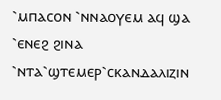⳿ⲙⲡⲁⲥⲟⲛ ⳿ⲛⲛⲁⲟⲩⲉⲙ ⲁϥ ϣⲁ ⳿ⲉⲛⲉϩ ϩⲓⲛⲁ ⳿ⲛⲧⲁ⳿ϣⲧⲉⲙⲉⲣ⳿ⲥⲕⲁⲛⲇⲁⲗⲓⲍⲓⲛ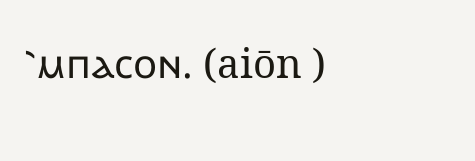⳿ⲙⲡⲁⲥⲟⲛ. (aiōn )